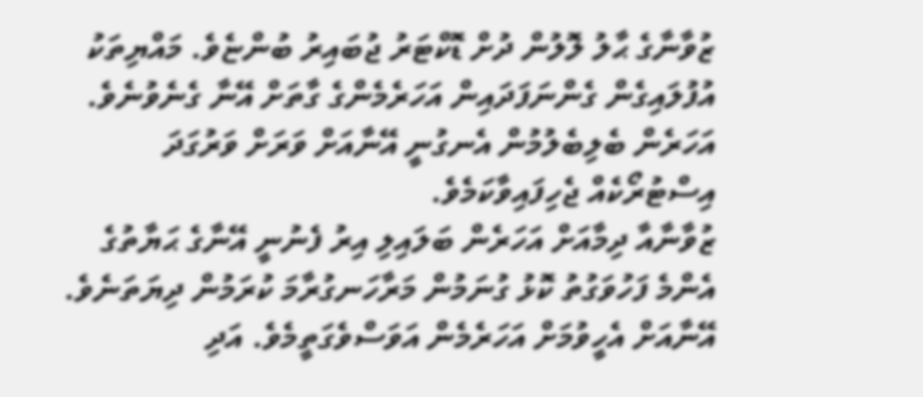ޒުވާނާގެ ޙާލު ލޮލުން ދުށް ޑޮކްޓަރު ޖުބައިރު ބުންޏެވެ. މައްޔިތަކު އުފުލައިގެން ގެންނަފަދައިން އަހަރެމެންގެ ގާތަށް އޭނާ ގެނެވުނެވެ. އަހަރެން ބެލިބެލުމުން އެނގުނީ އޭނާއަށް ވަރަށް ވަރުގަދަ އިސްޓުރޯކެއް ޖެހިފައިވާކަމެވެ.
ޒުވާނާއާ ދިމާއަށް އަހަރެން ބަލައިލި އިރު ފެނުނީ އޭނާގެ ޙަޔާތުގެ އެންމެ ފަހުވަގުތު ކޮޅު ގުނަމުން މަރާހަނގުރާމަ ކުރަމުން ދިޔަތަނެވެ. އޭނާއަށް އެހީވުމަށް އަހަރެމެން އަވަސްވެގަތީމެވެ. އަދި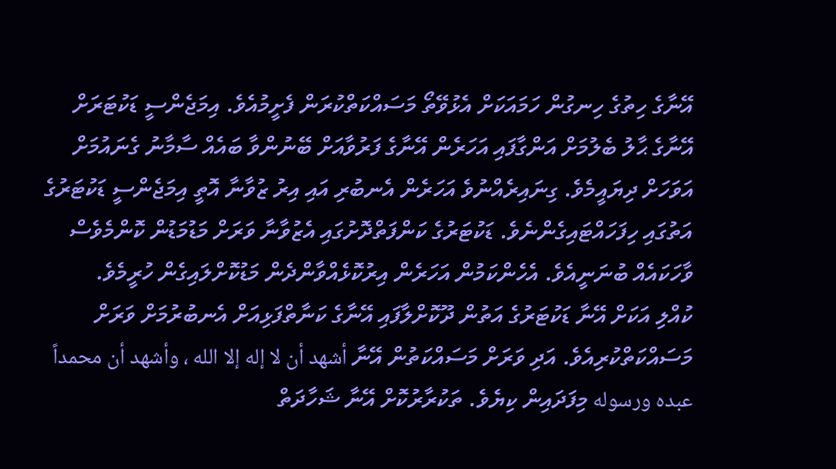އޭނާގެ ހިތުގެ ހިނގުން ހަމައަކަށް އެޅުވޭތޯ މަސައްކަތްކުރަން ފެށީމުއެވެ. އިމަޖެންސީ ޑަކުޓަރަށް އޭނާގެ ޙާލު ބެލުމަށް އަންގާފައި އަހަރެން އޭނާގެ ފަރުވާއަށް ބޭނުންވާ ބައެއް ސާމާނު ގެނައުމަށް އަވަހަށް ދިޔައީމެވެ. ގިނައިރެއްނުވެ އަހަރެން އެނބުރި އައި އިރު ޒުވާނާ އޮތީ އިމަޖެންސީ ޑަކުޓަރުގެ އަތުގައި ހިފަހައްޓައިގެންނެވެ. ޑަކުޓަރުގެ ކަންފަތްދޮށުގައި އެޒުވާނާ ވަރަށް މަޑުމަޑުން ކޮންމެވެސް ވާހަކައެއް ބުނަނީއެވެ. އެހެންކަމުން އަހަރެން އިރުކޮޅެއްވާންދެން މަޑުކޮށްލައިގެން ހުރީމެވެ.
ކުއްލި އަކަށް އޭނާ ޑަކުޓަރުގެ އަތުން ދޫކޮށްލާފައި އޭނާގެ ކަނާތްފަޅިއަށް އެނބުރުމަށް ވަރަށް މަސައްކަތްކުރިއެވެ. އަދި ވަރަށް މަސައްކަތުން އޭނާ أشهد أن لا إله إلا الله ، وأشهد أن محمداً عبده ورسوله މިފަދައިން ކިޔެވެ. ތަކުރާރުކޮށް އޭނާ ޝަހާދަތް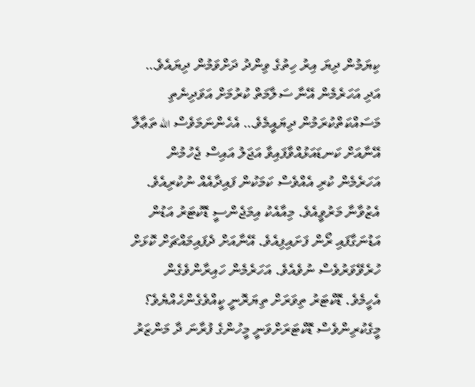ކިޔަމުން ދިޔަ އިރު ހިތުގެ ވިންދު ދަށްވަމުން ދިޔައެވެ… އަދި އަހަރެމެން އޭނާ ސަލާމަތް ކުރުމަށް އަވަދިނެތި މަސައްކަތްކުރަމުން ދިޔައީމެވެ… އެހެންނަމަވެސް الله ތަޢާލާ އޭނާއަށް ކަނޑައަޅުއްވާފައިވާ އަޖަލު އައިސް ޖެހުމުން އަހަރެމެން ކުރި އެއްވެސް ކަމަކުން ފައިދާއެއް ނުކުރިއެވެ. އެޒުވާނާ މަރުވީއެވެ. މިއާއެކު އިމަޖެންސީ ޑޮކުޓަރު އަޑުން އަޑުނަގާފައި ރޯން ފަށައިފިއެވެ. އޭނާއަށް ދެފައިމައްޗަށް ކޮޅަށް ހުރެވޭވަރުވެސް ނުވެއެވެ. އަހަރެމެން ހައިރާންވެގެން އެހީމެވެ. ޑޮކްޓަރު ތިވަރަށް ތިޔަރޮނީ ކީއްވެގެންހެއްޔެވެ؟ މީގެކުރިންވެސް ޑޮކްޓަރަށްވަނީ މީހުންގެ ފުރާނަ ދާ މަންޒަރު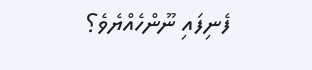ފެނިފައި ނޫންހެއްޔެވެ؟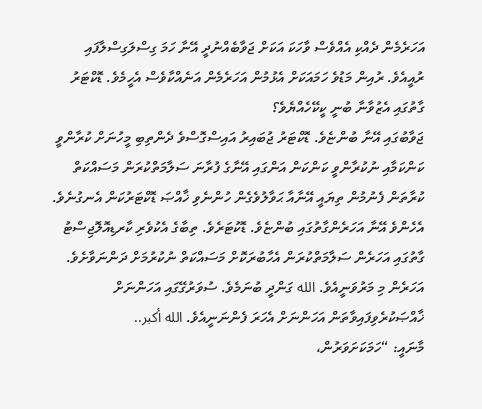އަހަރެމެން ދެއްކި އެއްވެސް ވާހަކަ އަކަށް ޖަވާބެއްނުދީ އޭނާ ހަމަ ގިސްލަގިސްލާފައި ރުއީއެވެ. ރުއިން މަޑުވެ ހަމައަކަށް އެޅުމުން އަހަރެމެން އަނެއްކާވެސް އެހީމެވެ. ޑޮކްޓަރު ގާތުގައި އެޒުވާނާ ބުނީ ކީކޭހެއްޔެވެ؟
ޖަވާބުގައި އޭނާ ބުންޏެވެ. ޑޮކްޓަރު ޖުބައިރު އައިސްގޮސްވެ ދެންތިބި މީހުނަށް ކުރާންވީ ކަންކަމާއި ނުކުރާންވީ ކަންކަން އަންގައި އޭނާގެ ފުރާނަ ސަލާމަތްކުރަން މަސައްކަތް ކުރާތަން ފެނުމުން ތިޔައީ އޭނާއާ ޙަވާލުވެގެން ހުންނެވި ޚާއްޞަ ޑޮކްޓަރުކަން އެނގުނެވެ. އެހެންވެ އޭނާ އަހަރެންގާތުގައި ބުންޏެވެ. ޑޮކުޓަރެވެ. ތިބާގެ އެކުވެރި ކާރޑިއޮލޮޖިސްޓު ގާތުގައި އަހަރެން ސަލާމަތްކުރަން އެހާބުރަކޮށް މަސައްކަތް ނުކުރުމަށް ދަންނަވާށެވެ. އަހަރެން މި މަރުވަނީއެވެ. الله ގަންދީ ބުނަމެވެ. ސުވަރުގޭގައި އަހަންނަށް ޚާއްޞަކުރެވިފައިވާތަން އަހަންނަށް އެހަރަ ފެންނަނީއެވެ. الله أكبر..
މާނައީ: “ހަމަކަށަވަރުން،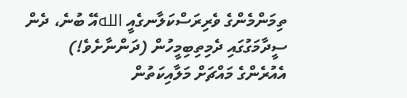ތިމަންމެންގެ ވެރިރަސްކަލާނގެއީ اللهއޭ ބުނެ، ދެން ސީދާމަގުގައި ދެމިތިބިމީހުން (ދަންނާށެވެ!) އެއުރެންގެ މައްޗަށް މަލާއިކަތުން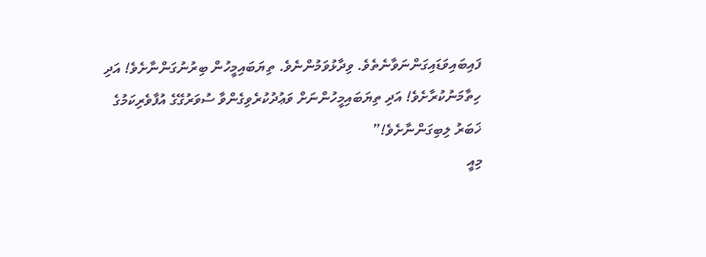ފައިބައިވަޑައިގަންނަވާނެތެވެ. ވިދާޅުވަމުންނެވެ. ތިޔަބައިމީހުން ބިރުނުގަންނާށެވެ! އަދި ހިތާމަނުކުރާށެވެ! އަދި ތިޔަބައިމީހުންނަށް ވަޢުދުކުރެވިގެންވާ ސުވަރުގޭގެ އުފާވެރިކަމުގެ ޚަބަރު ލިބިގަންނާށެވެ!”
މިއީ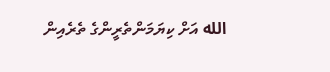الله އަށް ކިޔަމަންތެރީންގެ ތެރެއިން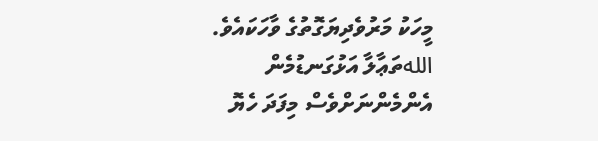މީހަކު މަރުވެދިޔަގޮތުގެ ވާހަކައެވެ.
اللهތަޢާލާ އަޅުގަނޑުމެން އެންމެންނަށްވެސް މިފަދަ ހެޔޮ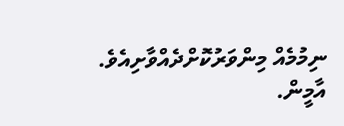ނިމުމެއް މިންވަރުކޮށްދެއްވާށިއެވެ. އާމީން.